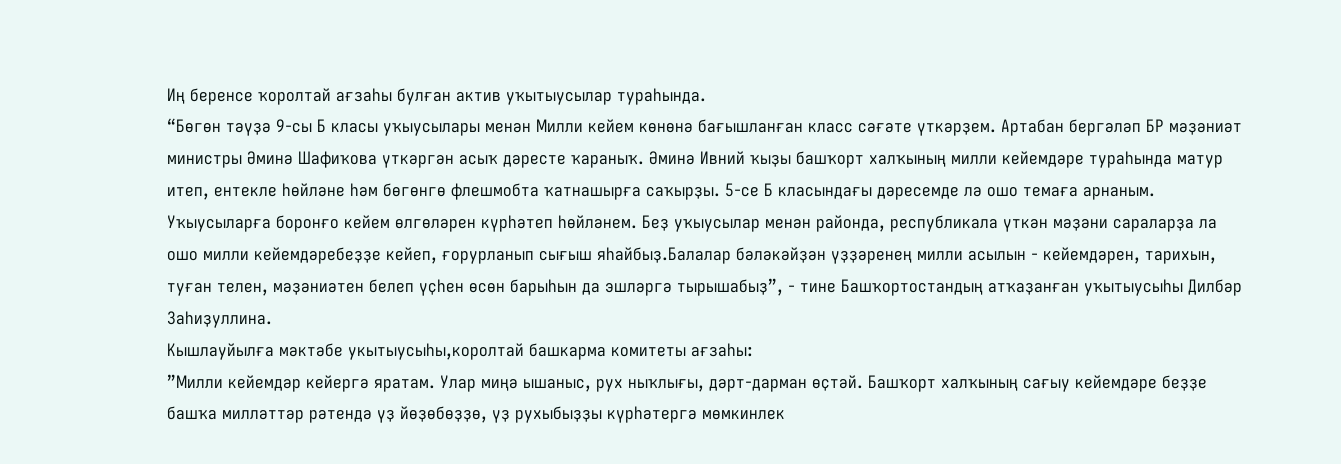Иң беренсе ҡоролтай ағзаһы булған актив уҡытыусылар тураһында.
“Бөгөн тәүҙә 9-сы Б класы уҡыусылары менән Милли кейем көнөнә бағышланған класс сәғәте үткәрҙем. Артабан бергәләп БР мәҙәниәт министры Әминә Шафиҡова үткәргән асыҡ дәресте ҡараныҡ. Әминә Ивний ҡыҙы башҡорт халҡының милли кейемдәре тураһында матур итеп, ентекле һөйләне һәм бөгөнгө флешмобта ҡатнашырға саҡырҙы. 5-се Б класындағы дәресемде лә ошо темаға арнаным. Уҡыусыларға боронғо кейем өлгөләрен күрһәтеп һөйләнем. Беҙ уҡыусылар менән районда, республикала үткән мәҙәни сараларҙа ла ошо милли кейемдәребеҙҙе кейеп, ғорурланып сығыш яһайбыҙ.Балалар бәләкәйҙән үҙҙәренең милли асылын - кейемдәрен, тарихын, туған телен, мәҙәниәтен белеп үҫһен өсөн барыһын да эшләргә тырышабыҙ”, - тине Башҡортостандың атҡаҙанған уҡытыусыһы Дилбәр Заһиҙуллина.
Кышлауйылға мәктәбе укытыусыһы,королтай башкарма комитеты ағзаһы:
”Милли кейемдәр кейергә яратам. Улар миңә ышаныс, рух ныҡлығы, дәрт-дарман өҫтәй. Башҡорт халҡының сағыу кейемдәре беҙҙе башҡа милләттәр рәтендә үҙ йөҙөбөҙҙө, үҙ рухыбыҙҙы күрһәтергә мөмкинлек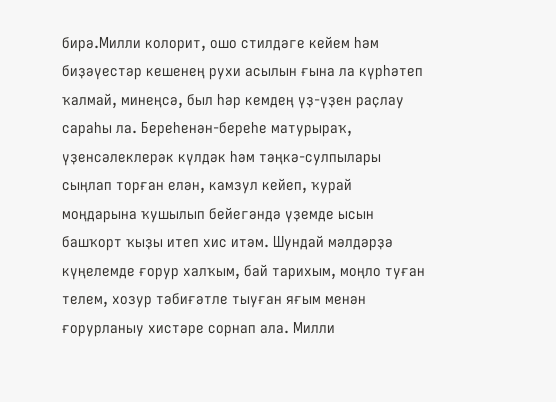бирә.Милли колорит, ошо стилдәге кейем һәм биҙәүестәр кешенең рухи асылын ғына ла күрһәтеп ҡалмай, минеңсә, был һәр кемдең үҙ-үҙен раҫлау сараһы ла. Береһенән-береһе матурыраҡ, үҙенсәлеклерәк күлдәк һәм тәңкә-сулпылары сыңлап торған елән, камзул кейеп, ҡурай моңдарына ҡушылып бейегәндә үҙемде ысын башҡорт ҡыҙы итеп хис итәм. Шундай мәлдәрҙә күңелемде ғорур халҡым, бай тарихым, моңло туған телем, хозур тәбиғәтле тыуған яғым менән ғорурланыу хистәре сорнап ала. Милли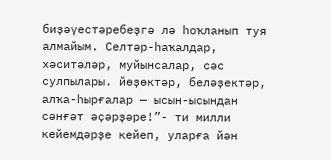биҙәүестәребеҙгә лә һоҡланып туя алмайым. Селтəр-һаҡалдар, хəситəлəр, муйынсалар, сəс сулпылары. йөҙөктəр, белəҙектəр, алҡа-һырғалар — ысын-ысындан сəнғəт əҫəрҙəре!”- ти милли кейемдәрҙе кейеп, уларға йән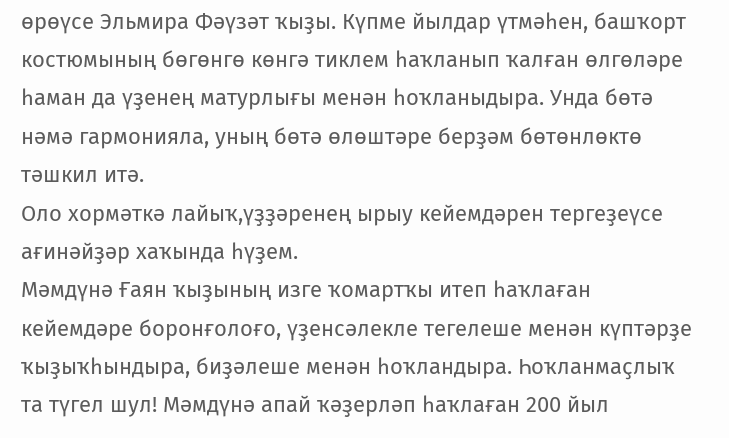өрөүсе Эльмира Фәүзәт ҡыҙы. Күпме йылдар үтмәһен, башҡорт костюмының бөгөнгө көнгә тиклем һаҡланып ҡалған өлгөләре һаман да үҙенең матурлығы менән һоҡланыдыра. Унда бөтә нәмә гармонияла, уның бөтә өлөштәре берҙәм бөтөнлөктө тәшкил итә.
Оло хормәткә лайыҡ,үҙҙәренең ырыу кейемдәрен тергеҙеүсе ағинәйҙәр хаҡында һүҙем.
Мәмдүнә Ғаян ҡыҙының изге ҡомартҡы итеп һаҡлаған кейемдәре боронғолоғо, үҙенсәлекле тегелеше менән күптәрҙе ҡыҙыҡһындыра, биҙәлеше менән һоҡландыра. Һоҡланмаҫлыҡ та түгел шул! Мәмдүнә апай ҡәҙерләп һаҡлаған 200 йыл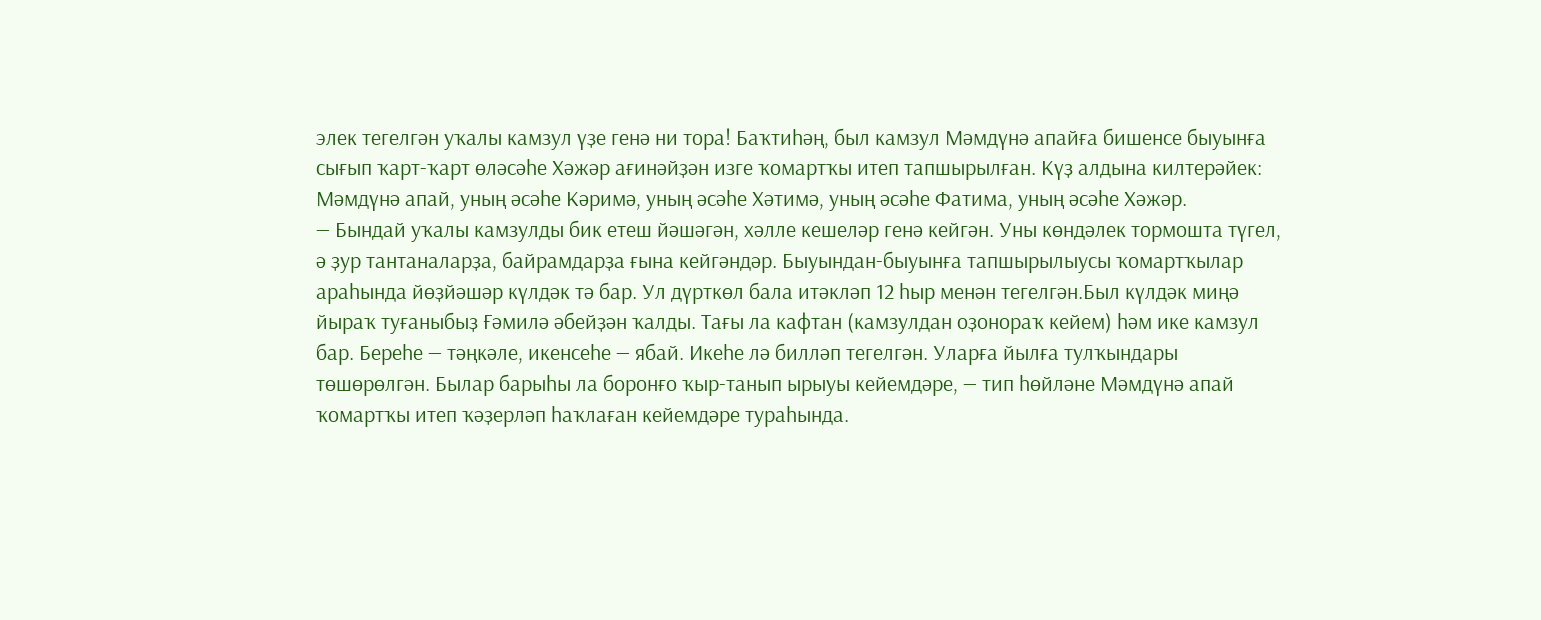элек тегелгән уҡалы камзул үҙе генә ни тора! Баҡтиһәң, был камзул Мәмдүнә апайға бишенсе быуынға сығып ҡарт-ҡарт өләсәһе Хәжәр ағинәйҙән изге ҡомартҡы итеп тапшырылған. Күҙ алдына килтерәйек: Мәмдүнә апай, уның әсәһе Кәримә, уның әсәһе Хәтимә, уның әсәһе Фатима, уның әсәһе Хәжәр.
— Бындай уҡалы камзулды бик етеш йәшәгән, хәлле кешеләр генә кейгән. Уны көндәлек тормошта түгел, ә ҙур тантаналарҙа, байрамдарҙа ғына кейгәндәр. Быуындан-быуынға тапшырылыусы ҡомартҡылар араһында йөҙйәшәр күлдәк тә бар. Ул дүрткөл бала итәкләп 12 һыр менән тегелгән.Был күлдәк миңә йыраҡ туғаныбыҙ Ғәмилә әбейҙән ҡалды. Тағы ла кафтан (камзулдан оҙонораҡ кейем) һәм ике камзул бар. Береһе — тәңкәле, икенсеһе — ябай. Икеһе лә билләп тегелгән. Уларға йылға тулҡындары төшөрөлгән. Былар барыһы ла боронғо ҡыр-танып ырыуы кейемдәре, — тип һөйләне Мәмдүнә апай ҡомартҡы итеп ҡәҙерләп һаҡлаған кейемдәре тураһында.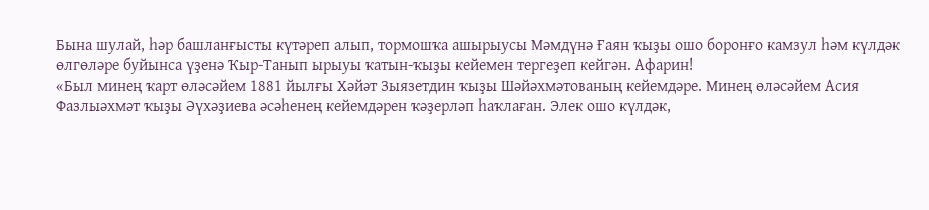Бына шулай, һәр башланғысты күтәреп алып, тормошҡа ашырыусы Мәмдүнә Ғаян ҡыҙы ошо боронғо камзул һәм күлдәк өлгөләре буйынса үҙенә Ҡыр-Танып ырыуы ҡатын-ҡыҙы кейемен тергеҙеп кейгән. Афарин!
«Был минең ҡарт өләсәйем 1881 йылғы Хәйәт Зыязетдин ҡыҙы Шәйәхмәтованың кейемдәре. Минең өләсәйем Асия Фазлыәхмәт ҡыҙы Әүхәҙиева әсәһенең кейемдәрен ҡәҙерләп һаҡлаған. Элек ошо күлдәк,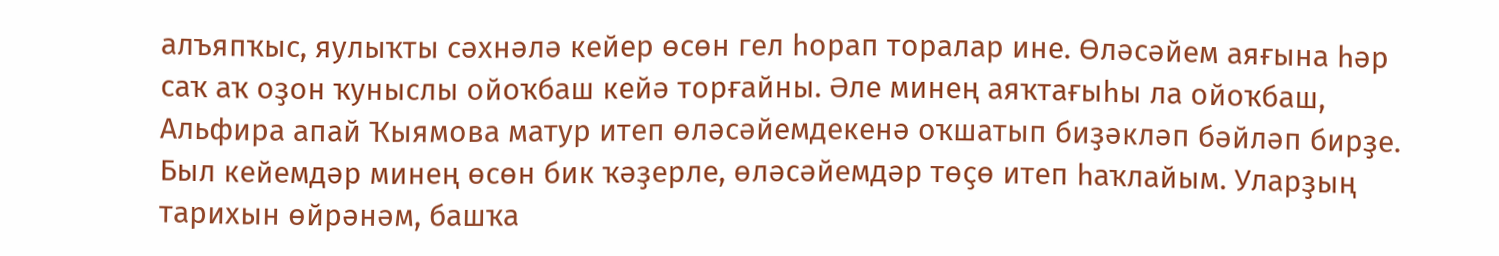алъяпҡыс, яулыҡты сәхнәлә кейер өсөн гел һорап торалар ине. Өләсәйем аяғына һәр саҡ аҡ оҙон ҡуныслы ойоҡбаш кейә торғайны. Әле минең аяҡтағыһы ла ойоҡбаш, Альфира апай Ҡыямова матур итеп өләсәйемдекенә оҡшатып биҙәкләп бәйләп бирҙе. Был кейемдәр минең өсөн бик ҡәҙерле, өләсәйемдәр төҫө итеп һаҡлайым. Уларҙың тарихын өйрәнәм, башҡа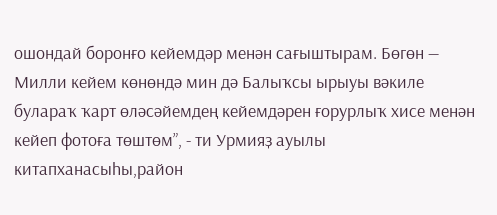ошондай боронғо кейемдәр менән сағыштырам. Бөгөн — Милли кейем көнөндә мин дә Балыҡсы ырыуы вәкиле булараҡ ҡарт өләсәйемдең кейемдәрен ғорурлыҡ хисе менән кейеп фотоға төштөм”, - ти Урмияҙ ауылы китапханасыһы,район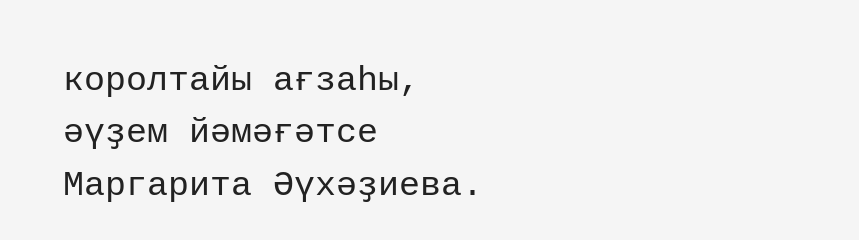королтайы ағзаһы, әүҙем йәмәғәтсе Маргарита Әүхәҙиева.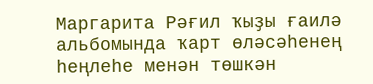Маргарита Рәғил ҡыҙы ғаилә альбомында ҡарт өләсәһенең һеңлеһе менән төшкән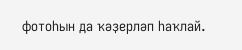фотоһын да ҡәҙерләп һаҡлай.